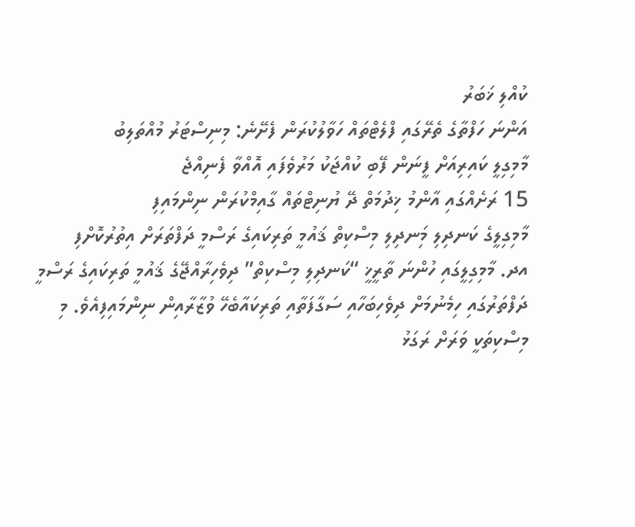ކުއްލި ޚަބަރު
އަންނަ ހަފްތާގެ ތެރޭގައި ފްލެޓްތައް ހަވާލުކުރަން ފެށޭނެ: މިނިސްޓަރު މުއްތަލިބު
މާމިގިލީ ކައިރިއަށް ފީނަން ފޭބި ކުއްޖަކު މަރުވެފައި އޮއްވާ ފެނިއްޖެ
15 ރަށެއްގައި އާންމު ޚިދުމަތް ދޭ ޔުނިޓްތައް ގާއިމްކުރަން ނިންމައިފި
މާމިގިލީގެ ކަނދިލި މިަނދިލި މިސްކިތް ޤައުމީ ތަރިކައިގެ ރަސްމީ ދަފްތަރަށް އިތުރުކޮށްފި
އދ. މާމިގިލީގައި ހުންނަ ތާރީޚީ “ކަނދިލި މިސްކިތް” ދިވެހިރާއްޖޭގެ ޤައުމީ ތަރިކައިގެ ރަސްމީ ދަފްތަރުގައި ހިމެނުމަށް ދިވެހިބަހާއި ސަގާފަތާއި ތަރިކައާބެހޭ ވުޒާރާއިން ނިންމައިފިއެވެ. މި މިސްކިތަކީ ވަރަށް ރަގަޅު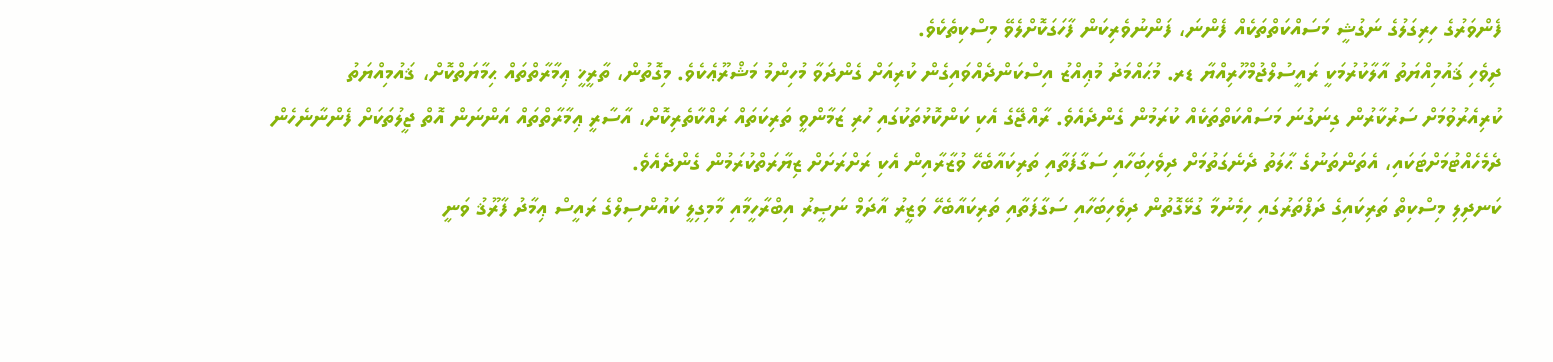ފެންވަރުގެ ހިރިގަލުގެ ނަގުޝީ މަސައްކަތްތަކެއް ފެންނަ، ފަންނުވެރިކަން ފާހަގަކޮށްލެވޭ މިސްކިތެކެވެ.
ދިވެހި ޤައުމިއްޔަތު އާލާކުރުމަކީ ރައީސުލްޖުމްހޫރިއްޔާ ޑރ. މުޙައްމަދު މުޢިއްޒު އިސްކަންދެއްވައިގެން ކުރިއަށް ގެންދަވާ މުހިންމު މަޝްރޫޢެކެވެ. މިގޮތުން، ތާރީޚީ ޢިމާރާތްތައް ޙިމާޔަތްކޮށް، ޤައުމިއްޔަތު ކުރިއެރުވުމަށް ސަރުކާރުން ގިނަގުނަ މަސައްކަތްތަކެއް ކުރަމުން ގެންދެއެވެ. ރާއްޖޭގެ އެކި ކަންކޮޅުތަކުގައި ހުރި ޒަމާންވީ ތަރިކަތައް ރައްކާތެރިކޮށް، އާސާރީ ޢިމާރާތްތައް އަންނަން އޮތް ޖީލުތަކަށް ފެންނާނެހެން ދެމެހެއްޓުމަށްޓަކައި، އެތަންތަނުގެ ޙާލަތު ދެނެގަތުމަށް ދިވެހިބަހާއި ސަގާފަތާއި ތަރިކައާބެހޭ ވުޒާރާއިން އެކި ރަށްރަށަށް ޒިޔާރަތްކުރަމުން ގެންދެއެވެ.
ކަނދިލި މިސްކިތް ތަރިކައިގެ ދަފްތަރުގައި ހިމެނުމާ ގުޅޭގޮތުން ދިވެހިބަހާއި ސަގާފަތާއި ތަރިކައާބެހޭ ވަޒީރު އާދަމް ނަޞީރު އިބްރާހީމާއި މާމިގިލީ ކައުންސިލްގެ ރައީސް ޢިމާދު ފާރޫޤު ވަނީ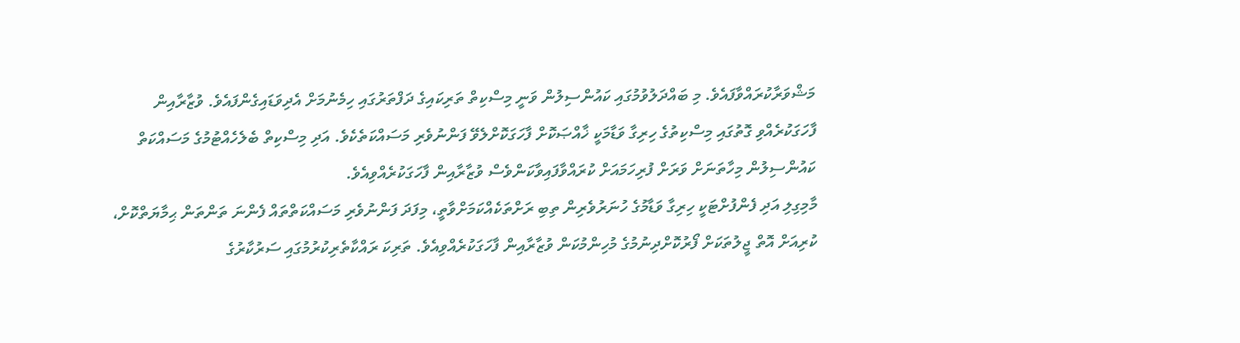މަޝްވަރާކުރައްވާފައެވެ. މި ބައްދަލުވުމުގައި ކައުންސިލުން ވަނީ މިސްކިތް ތަރިކައިގެ ދަފްތަރުގައި ހިމެނުމަށް އެދިވަޑައިގެންފައެވެ. ވުޒާރާއިން ފާހަގަކުރެއްވި ގޮތުގައި މިސްކިތުގެ ހިރިގާ ވަޑާމަކީ ޚާއްޞަކޮށް ފާހަގަކޮށްލެވޭ ފަންނުވެރި މަސައްކަތެކެވެ. އަދި މިސްކިތް ބެލެހެއްޓުމުގެ މަސައްކަތް ކައުންސިލުން މިހާތަނަށް ވަރަށް ފުރިހަމައަށް ކުރައްވާފައިވާކަންވެސް ވުޒާރާއިން ފާހަގަކުރެއްވިއެވެ.
މާމިގިލި އަދި ފެންފުށްޓަކީ ހިރިގާ ވަޑާމުގެ ހުނަރުވެރިން ތިބި ރަށްތަކެއްކަމަށްވާތީ، މިފަދަ ފަންނުވެރި މަސައްކަތްތައް ފެންނަ ތަންތަން ޙިމާޔަތްކޮށް، ކުރިއަށް އޮތް ޖީލުތަކަށް ފޯރުކޮށްދިނުމުގެ މުހިންމުކަން ވުޒާރާއިން ފާހަގަކުރެއްވިއެވެ. ތަރިކަ ރައްކާތެރިކުރުމުގައި ސަރުކާރުގެ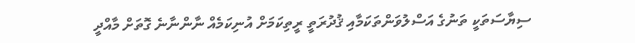ސިޔާސަތަކީ ތަނުގެ އަސްލުވަންތަކަމާއި ޤުދުރަތީ ރީތިކަމަށް އުނިކަމެއް ނާންނާނެ ގޮތަށް މާއްދީ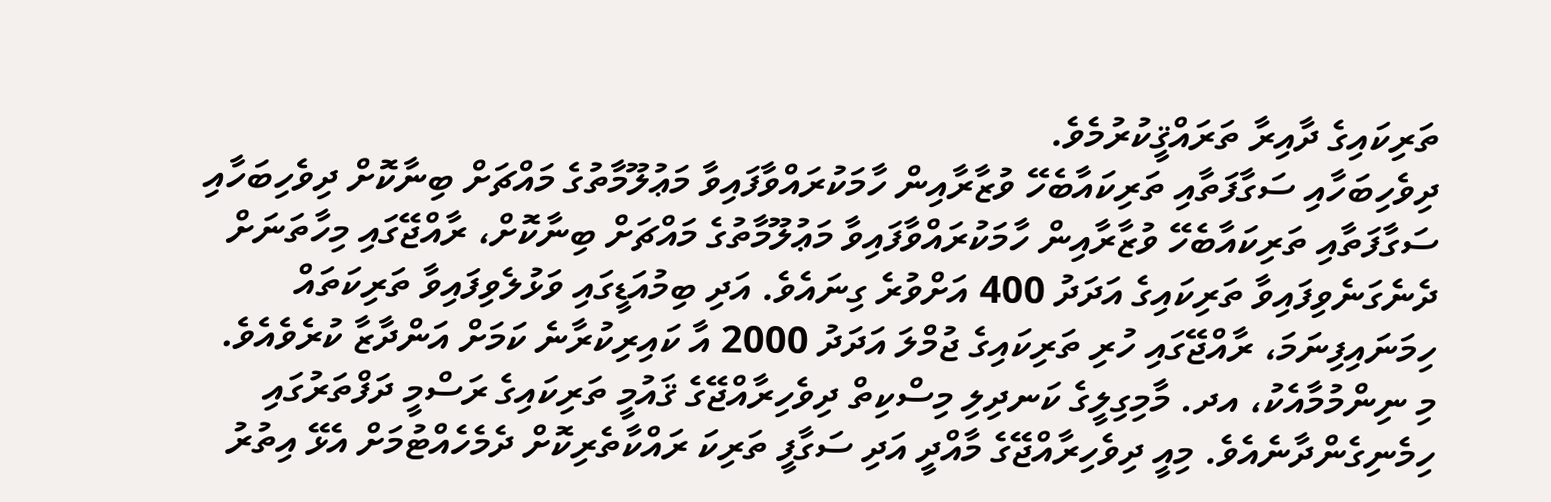ތަރިކައިގެ ދާއިރާ ތަރައްޤީކުރުމެވެ.
ދިވެހިބަހާއި ސަގާފަތާއި ތަރިކައާބެހޭ ވުޒާރާއިން ހާމަކުރައްވާފައިވާ މަޢުލޫމާތުގެ މައްޗަށް ބިނާކޮށް ދިވެހިބަހާއި ސަގާފަތާއި ތަރިކައާބެހޭ ވުޒާރާއިން ހާމަކުރައްވާފައިވާ މަޢުލޫމާތުގެ މައްޗަށް ބިނާކޮށް، ރާއްޖޭގައި މިހާތަނަށް ދެނެގަނެވިފައިވާ ތަރިކައިގެ އަދަދު 400 އަށްވުރެ ގިނައެވެ. އަދި ބިމުއަޑީގައި ވަޅުލެވިފައިވާ ތަރިކަތައް ހިމަނައިފިނަމަ، ރާއްޖޭގައި ހުރި ތަރިކައިގެ ޖުމްލަ އަދަދު 2000 އާ ކައިރިކުރާނެ ކަމަށް އަންދާޒާ ކުރެވެއެވެ.
މި ނިންމުމާއެކު، އދ. މާމިގިލީގެ ކަނދިލި މިސްކިތް ދިވެހިރާއްޖޭގެ ޤައުމީ ތަރިކައިގެ ރަސްމީ ދަފްތަރުގައި ހިމެނިގެންދާނެއެވެ. މިއީ ދިވެހިރާއްޖޭގެ މާއްދީ އަދި ސަގާފީ ތަރިކަ ރައްކާތެރިކޮށް ދެމެހެއްޓުމަށް އެޅޭ އިތުރު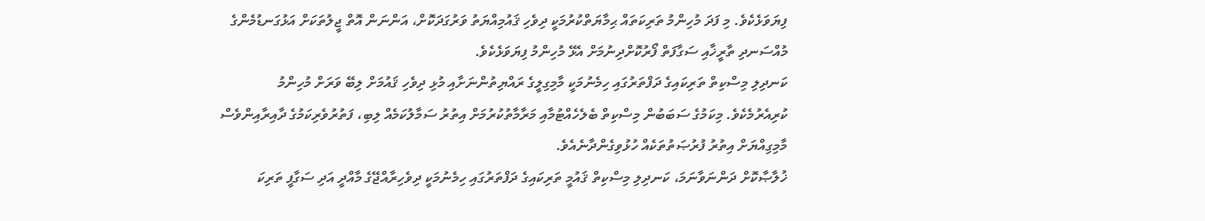ފިޔަވަޅެކެވެ. މި ފަދަ މުހިންމު ތަރިކަތައް ޙިމާޔަތްކުރުމަކީ ދިވެހި ޤައުމިއްޔަތު ވަރުގަދަކޮށް، އަންނަން އޮތް ޖީލުތަކަށް އަޅުގަނޑުމެންގެ މުއްސަނދި ތާރީޚާއި ސަގާފަތް ފޯރުކޮށްދިނުމަށް އެޅޭ މުހިންމު ފިޔަވަޅެކެވެ.
ކަނދިލި މިސްކިތް ތަރިކައިގެ ދަފްތަރުގައި ހިމެނުމަކީ މާމިގިލީގެ ރައްޔިތުންނަށާއި މުޅި ދިވެހި ޤައުމަށް ލިބޭ ވަރަށް މުހިންމު ކުރިއެރުމެކެވެ. މިކަމުގެ ސަބަބުން މިސްކިތް ބެލެހެއްޓުމާއި މަރާމާތުކުރުމަށް އިތުރު ސަމާލުކަމެއް ލިބި، ފަތުރުވެރިކަމުގެ ދާއިރާއިންވެސް މާމިގިއްޔަށް އިތުރު ފުރުޞަތުތަކެއް ހުޅުވިގެންދާނެއެވެ.
ޚުލާޞާކޮށް ދަންނަވާނަމަ، ކަނދިލި މިސްކިތް ޤައުމީ ތަރިކައިގެ ދަފްތަރުގައި ހިމެނުމަކީ ދިވެހިރާއްޖޭގެ މާއްދީ އަދި ސަގާފީ ތަރިކަ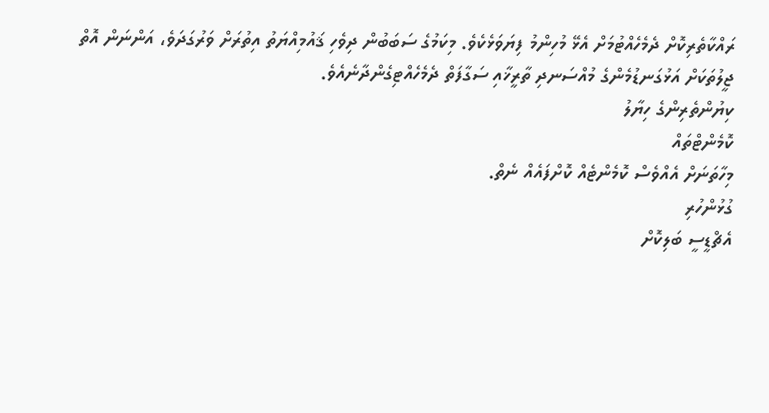ރައްކާތެރިކޮށް ދެމެހެއްޓުމަށް އެޅޭ މުހިންމު ފިޔަވަޅެކެވެ. މިކަމުގެ ސަބަބުން ދިވެހި ޤައުމިއްޔަތު އިތުރަށް ވަރުގަދަވެ، އަންނަން އޮތް ޖީލުތަކަށް އަޅުގަނޑުމެންގެ މުއްސަނދި ތާރީޚާއި ސަގާފަތް ދެމެހެއްޓިގެންދާނެއެވެ.
ކިޔުންތެރިންގެ ހިޔާލު
ކޮމެންޓްތައް
މިހާތަނަށް އެއްވެސް ކޮމެންޓެއް ކޮށްފައެއް ނެތް.
ގުޅުންހުރި
އެޗްޑީސީ ބަލިކޮށް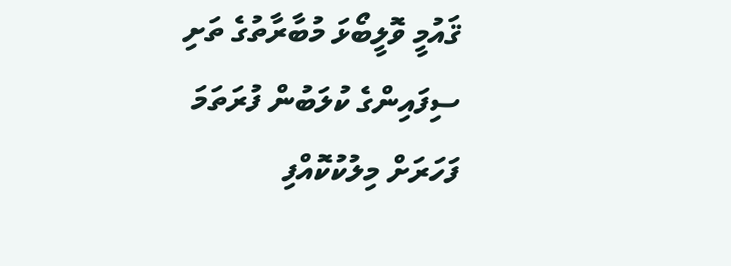ޤައުމީ ވޮލީބޯޅަ މުބާރާތުގެ ތަށި ސިފައިންގެ ކުލަބުން ފުރަތަމަ ފަހަރަށް މިލުކުކޮއްފި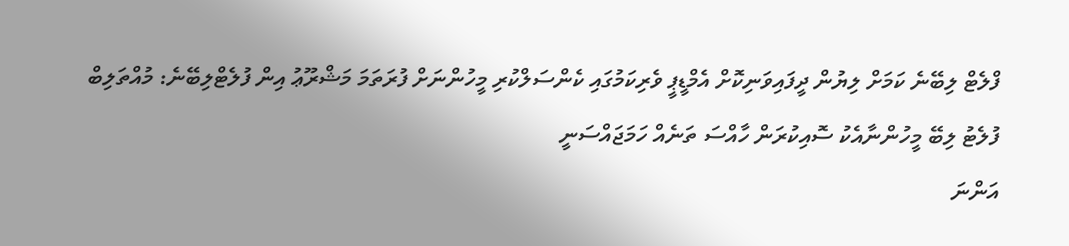ފްލެޓް ލިބޭނެ ކަމަށް ލިޔުން ދީފައިވަނިކޮށް އެމްޑީޕީ ވެރިކަމުގައި ކެންސަލްކުރި މީހުންނަށް ފުރަތަމަ މަޝްރޫޢު އިން ފުލެޓްލިބޭނެ: މުއްތަލިބް
ފުލެޓު ލިބޭ މީހުންނާއެކު ސޮއިކުރަން ހާއްސަ ތަނެއް ހަމަޖައްސަނީ
އަންނަ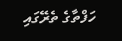ހަފްތާގެ ތެރޭގައި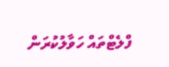ފްލެޓްތައް ހަވާލުކުރަން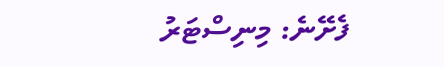ފެށޭނެ: މިނިސްޓަރު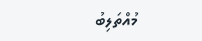މުއްތަލިބު